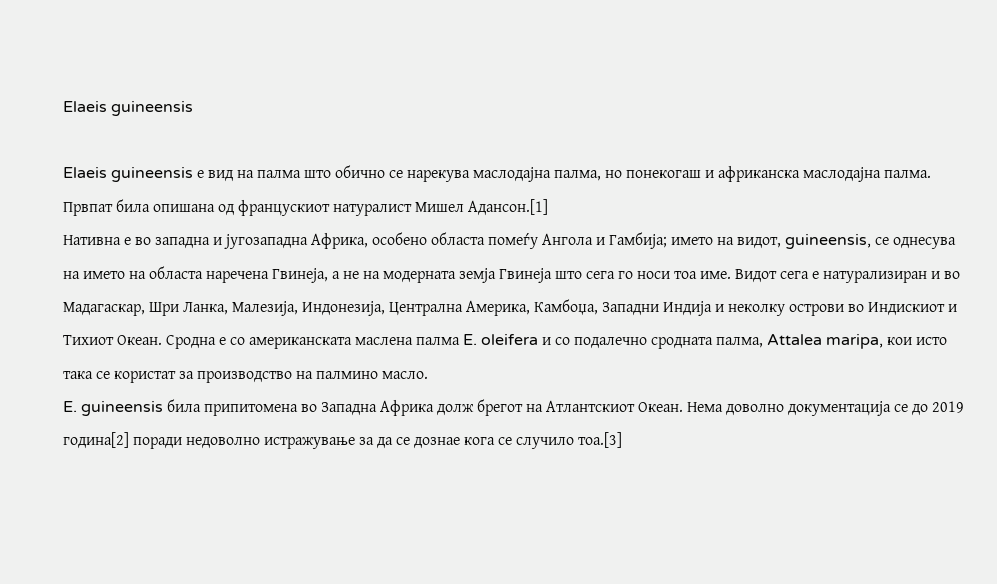Elaeis guineensis

Elaeis guineensis е вид на палма што обично се нарекува маслoдајна палма, но понекогаш и африканска маслодајна палма. Првпат била опишана од францускиот натуралист Мишел Адансон.[1]
Нативна е во западна и југозападна Африка, особено областа помеѓу Ангола и Гамбија; името на видот, guineensis, се однесува на името на областа наречена Гвинеја, а не на модерната земја Гвинеја што сега го носи тоа име. Видот сега е натурализиран и во Мадагаскар, Шри Ланка, Малезија, Индонезија, Централна Америка, Камбоџа, Западни Индија и неколку острови во Индискиот и Тихиот Океан. Сродна е со американската маслена палма E. oleifera и со подалечно сродната палма, Attalea maripa, кои исто така се користат за производство на палмино масло.
E. guineensis била припитомена во Западна Африка долж брегот на Атлантскиот Океан. Нема доволно документација се до 2019 година[2] поради недоволно истражување за да се дознае кога се случило тоа.[3]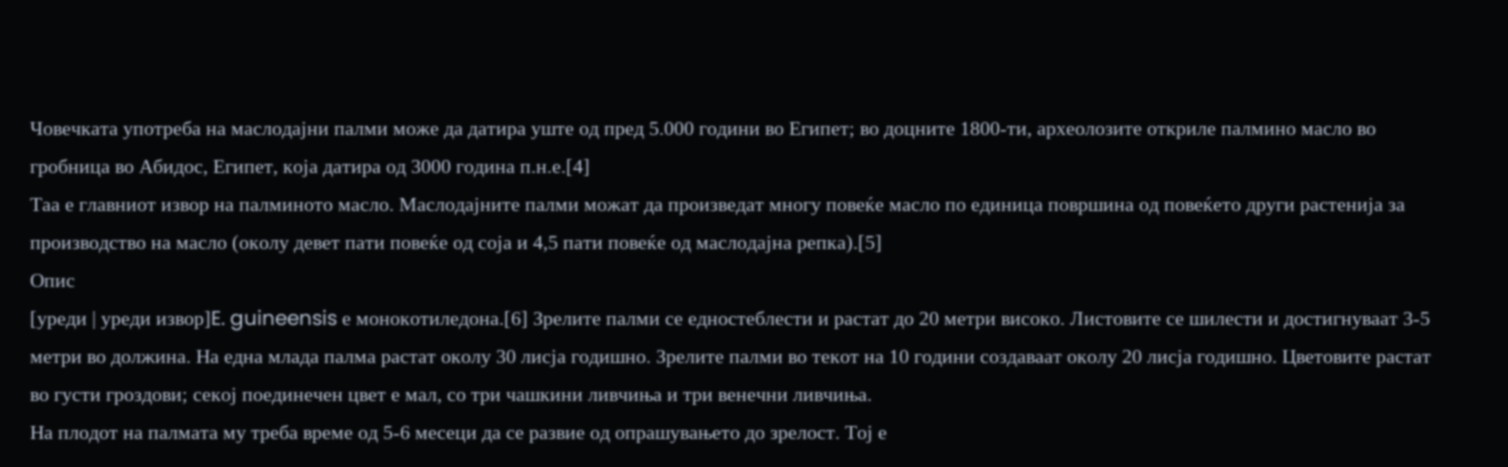Човечката употреба на маслодајни палми може да датира уште од пред 5.000 години во Египет; во доцните 1800-ти, археолозите откриле палмино масло во гробница во Абидос, Египет, која датира од 3000 година п.н.е.[4]
Таа е главниот извор на палминото масло. Маслодајните палми можат да произведат многу повеќе масло по единица површина од повеќето други растенија за производство на масло (околу девет пати повеќе од соја и 4,5 пати повеќе од маслодајна репка).[5]
Опис
[уреди | уреди извор]E. guineensis е монокотиледона.[6] Зрелите палми се едностеблести и растат до 20 метри високо. Листовите се шилести и достигнуваат 3-5 метри во должина. На една млада палма растат околу 30 лисја годишно. Зрелите палми во текот на 10 години создаваат околу 20 лисја годишно. Цветовите растат во густи гроздови; секој поединечен цвет е мал, со три чашкини ливчиња и три венечни ливчиња.
На плодот на палмата му треба време од 5-6 месеци да се развие од опрашувањето до зрелост. Тој е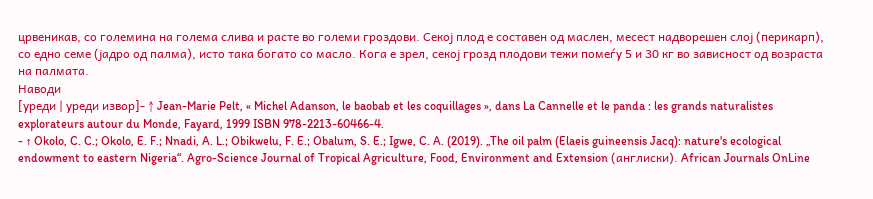црвеникав, со големина на голема слива и расте во големи гроздови. Секој плод е составен од маслен, месест надворешен слој (перикарп), со едно семе (јадро од палма), исто така богато со масло. Кога е зрел, секој грозд плодови тежи помеѓу 5 и 30 кг во зависност од возраста на палмата.
Наводи
[уреди | уреди извор]- ↑ Jean-Marie Pelt, « Michel Adanson, le baobab et les coquillages », dans La Cannelle et le panda : les grands naturalistes explorateurs autour du Monde, Fayard, 1999 ISBN 978-2213-60466-4.
- ↑ Okolo, C. C.; Okolo, E. F.; Nnadi, A. L.; Obikwelu, F. E.; Obalum, S. E.; Igwe, C. A. (2019). „The oil palm (Elaeis guineensis Jacq): nature's ecological endowment to eastern Nigeria“. Agro-Science Journal of Tropical Agriculture, Food, Environment and Extension (англиски). African Journals OnLine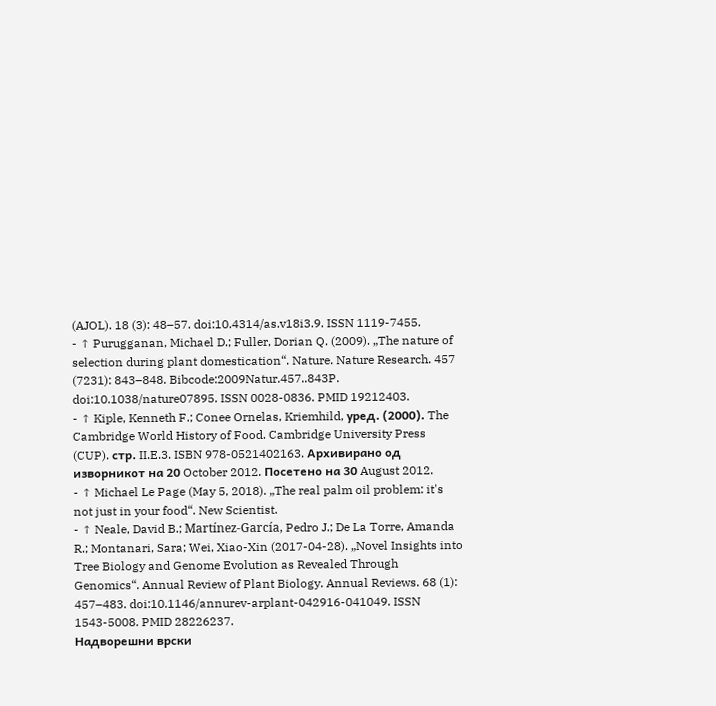(AJOL). 18 (3): 48–57. doi:10.4314/as.v18i3.9. ISSN 1119-7455.
- ↑ Purugganan, Michael D.; Fuller, Dorian Q. (2009). „The nature of selection during plant domestication“. Nature. Nature Research. 457 (7231): 843–848. Bibcode:2009Natur.457..843P. doi:10.1038/nature07895. ISSN 0028-0836. PMID 19212403.
- ↑ Kiple, Kenneth F.; Conee Ornelas, Kriemhild, уред. (2000). The Cambridge World History of Food. Cambridge University Press (CUP). стр. II.E.3. ISBN 978-0521402163. Архивирано од изворникот на 20 October 2012. Посетено на 30 August 2012.
- ↑ Michael Le Page (May 5, 2018). „The real palm oil problem: it's not just in your food“. New Scientist.
- ↑ Neale, David B.; Martínez-García, Pedro J.; De La Torre, Amanda R.; Montanari, Sara; Wei, Xiao-Xin (2017-04-28). „Novel Insights into Tree Biology and Genome Evolution as Revealed Through Genomics“. Annual Review of Plant Biology. Annual Reviews. 68 (1): 457–483. doi:10.1146/annurev-arplant-042916-041049. ISSN 1543-5008. PMID 28226237.
Надворешни врски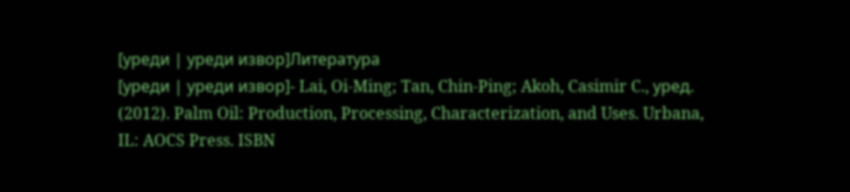[уреди | уреди извор]Литература
[уреди | уреди извор]- Lai, Oi-Ming; Tan, Chin-Ping; Akoh, Casimir C., уред. (2012). Palm Oil: Production, Processing, Characterization, and Uses. Urbana, IL: AOCS Press. ISBN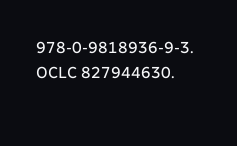978-0-9818936-9-3. OCLC 827944630.